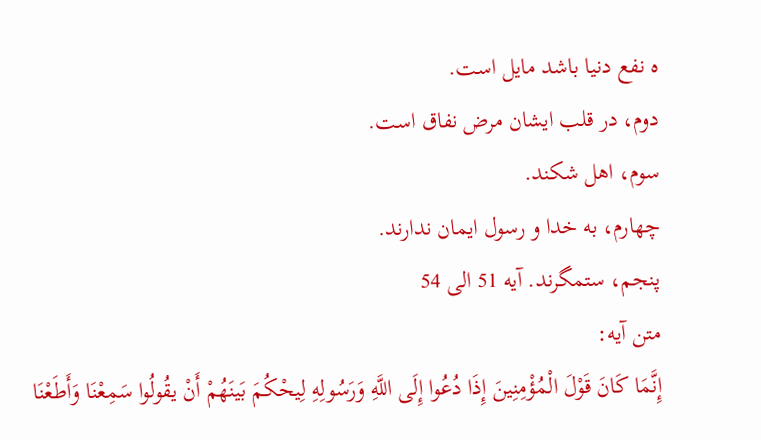ه نفع دنیا باشد مایل است.
دوم، در قلب ایشان مرض نفاق است.
سوم، اهل شکند.
چهارم، به خدا و رسول ایمان ندارند.
پنجم، ستمگرند. آیه 51 الی 54
متن آیه:
إِنَّمَا كَانَ قَوْلَ الْمُؤْمِنِينَ إِذَا دُعُوا إِلَى اللَّهِ وَرَسُولِهِ لِيحْكُمَ بَينَهُمْ أَنْ يقُولُوا سَمِعْنَا وَأَطَعْنَا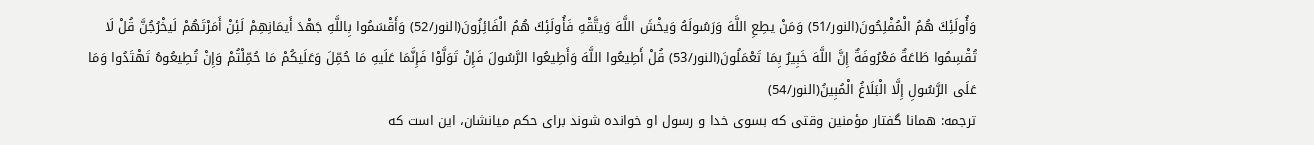وَأُولَئِكَ هُمُ الْمُفْلِحُونَ(النور/51) وَمَنْ يطِعِ اللَّهَ وَرَسُولَهُ وَيخْشَ اللَّهَ وَيتَّقْهِ فَأُولَئِكَ هُمُ الْفَائِزُونَ(النور/52) وَأَقْسَمُوا بِاللَّهِ جَهْدَ أَيمَانِهِمْ لَئِنْ أَمَرْتَهُمْ لَيخْرُجُنَّ قُلْ لَا تُقْسِمُوا طَاعَةٌ مَعْرُوفَةٌ إِنَّ اللَّهَ خَبِيرٌ بِمَا تَعْمَلُونَ(النور/53) قُلْ أَطِيعُوا اللَّهَ وَأَطِيعُوا الرَّسُولَ فَإِنْ تَوَلَّوْا فَإِنَّمَا عَلَيهِ مَا حُمِّلَ وَعَلَيكُمْ مَا حُمِّلْتُمْ وَإِنْ تُطِيعُوهُ تَهْتَدُوا وَمَا عَلَى الرَّسُولِ إِلَّا الْبَلَاغُ الْمُبِينُ(النور/54)
ترجمه: همانا گفتار مؤمنین وقتی که بسوی خدا و رسول او خوانده شوند برای حکم میانشان، این است که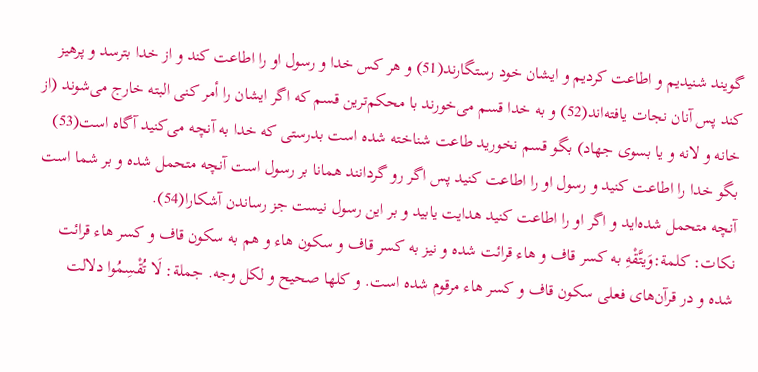گویند شنیدیم و اطاعت کردیم و ایشان خود رستگارند(51) و هر کس خدا و رسول او را اطاعت کند و از خدا بترسد و پرهیز کند پس آنان نجات یافته‌اند(52) و به خدا قسم می‌خورند با محکم‌ترین قسم که اگر ایشان را أمر کنی البته خارج می‌شوند (از خانه و لانه و یا بسوی جهاد) بگو قسم نخورید طاعت شناخته شده است بدرستی که خدا به آنچه می‌کنید آگاه است(53) بگو خدا را اطاعت کنید و رسول او را اطاعت کنید پس اگر رو گردانند همانا بر رسول است آنچه متحمل شده و بر شما است آنچه متحمل شده‌اید و اگر او را اطاعت کنید هدایت یابید و بر این رسول نیست جز رساندن آشکارا(54).
نکات: کلمة:وَيتَّقْهِ به کسر قاف و هاء قرائت شده و نیز به کسر قاف و سکون‌ هاء و هم به سکون قاف و کسر هاء قرائت شده و در قرآن‌های فعلی سکون قاف و کسر هاء مرقوم شده است. و کلها صحیح و لکل وجه. جملة: لَا تُقْسِمُوا دلالت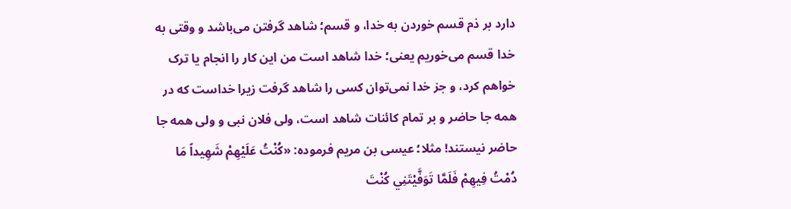دارد بر ذم قسم خوردن به خدا، و قسم؛ شاهد گرفتن می‌باشد و وقتی به خدا قسم می‌خوریم یعنی؛ خدا شاهد است من این کار را انجام یا ترک خواهم کرد، و جز خدا نمی‌توان کسی را شاهد گرفت زیرا خداست که در همه جا حاضر و بر تمام کائنات شاهد است، ولی فلان نبی و ولی همه جا حاضر نیستند! مثلا؛ عیسی بن مریم فرموده: «كُنْتُ عَلَيْهِمْ شَهِيداً مَا دُمْتُ فِيهِمْ فَلَمَّا تَوَفَّيْتَنِي كُنْتَ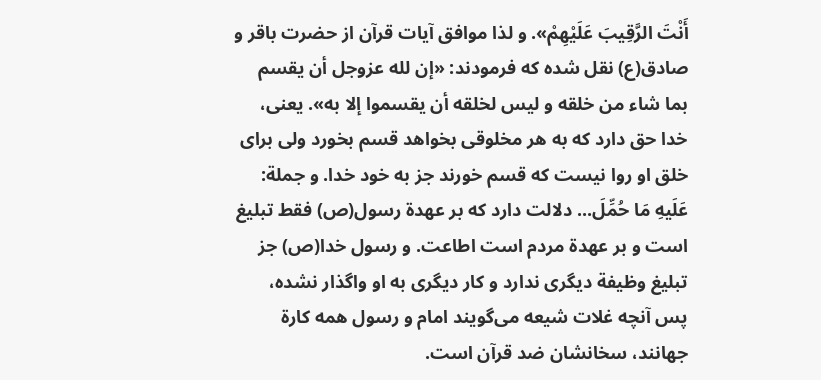أَنْتَ الرَّقِيبَ عَلَيْهِمْ». و لذا موافق آیات قرآن از حضرت باقر و صادق(ع) نقل شده که فرمودند: «إن لله عزوجل أن یقسم بما شاء من خلقه و لیس لخلقه أن یقسموا إلا به». یعنی، خدا حق دارد که به هر مخلوقی بخواهد قسم بخورد ولی برای خلق او روا نیست که قسم خورند جز به خود خدا. و جملة: عَلَيهِ مَا حُمِّلَ... دلالت دارد که بر عهدة رسول(ص) فقط تبلیغ است و بر عهدة مردم است اطاعت. و رسول خدا(ص) جز تبلیغ وظیفة دیگری ندارد و کار دیگری به او واگذار نشده، پس آنچه غلات شیعه می‌گویند امام و رسول همه کارة جهانند، سخانشان ضد قرآن است.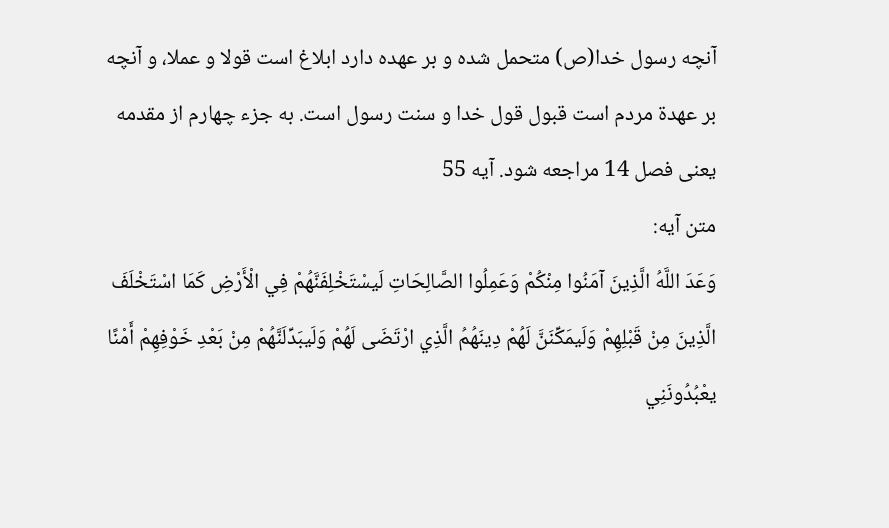آنچه رسول خدا(ص) متحمل شده و بر عهده دارد ابلاغ است قولا و عملا، و آنچه بر عهدة مردم است قبول قول خدا و سنت رسول است. به جزء چهارم از مقدمه یعنی فصل 14 مراجعه شود. آیه 55
متن آیه:
وَعَدَ اللَّهُ الَّذِينَ آمَنُوا مِنْكُمْ وَعَمِلُوا الصَّالِحَاتِ لَيسْتَخْلِفَنَّهُمْ فِي الْأَرْضِ كَمَا اسْتَخْلَفَ الَّذِينَ مِنْ قَبْلِهِمْ وَلَيمَكِّنَنَّ لَهُمْ دِينَهُمُ الَّذِي ارْتَضَى لَهُمْ وَلَيبَدِّلَنَّهُمْ مِنْ بَعْدِ خَوْفِهِمْ أَمْنًا يعْبُدُونَنِي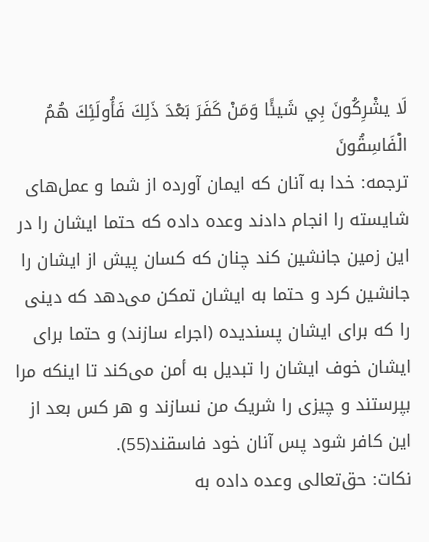لَا يشْرِكُونَ بِي شَيئًا وَمَنْ كَفَرَ بَعْدَ ذَلِكَ فَأُولَئِكَ هُمُ الْفَاسِقُونَ
ترجمه: خدا به آنان که ایمان آورده از شما و عمل‌های شایسته را انجام دادند وعده داده که حتما ایشان را در این زمین جانشین کند چنان که کسان پیش از ایشان را جانشین کرد و حتما به ایشان تمکن می‌دهد که دینی را که برای ایشان پسندیده (اجراء سازند) و حتما برای ایشان خوف ایشان را تبدیل به أمن می‌کند تا اینکه مرا بپرستند و چیزی را شریک من نسازند و هر کس بعد از این کافر شود پس آنان خود فاسقند(55).
نکات: حق‌تعالی وعده داده به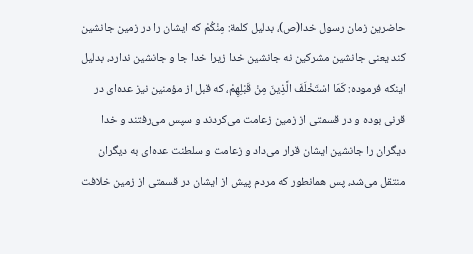حاضرین زمان رسول خدا(ص)، بدلیل کلمة: مِنْكُمْ که ایشان را در زمین جانشین کند یعنی جانشین مشرکین نه جانشین خدا زیرا خدا جا و جانشین ندارد، بدلیل اینکه فرموده: كَمَا اسْتَخْلَفَ الَّذِينَ مِنْ قَبْلِهِمْ، که قبل از مؤمنین نیز عده‌ای در قرنی بوده و در قسمتی از زمین زعامت می‌کردند و سپس می‌رفتند و خدا دیگران را جانشین ایشان قرار می‌داد و زعامت و سلطنت عده‌ای به دیگران منتقل می‌شد، پس همانطور که مردم پیش از ایشان در قسمتی از زمین خلافت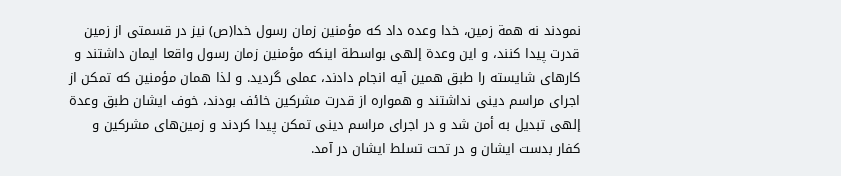نمودند نه همة زمین، خدا وعده داد که مؤمنین زمان رسول خدا(ص) نیز در قسمتی از زمین قدرت پیدا کنند، و این وعدة إلهی بواسطة اینکه مؤمنین زمان رسول واقعا ایمان داشتند و کارهای شایسته را طبق همین آیه انجام دادند، عملی گردید. و لذا همان مؤمنین که تمکن از اجرای مراسم دینی نداشتند و همواره از قدرت مشرکین خائف بودند، خوف ایشان طبق وعدة إلهی تبدیل به أمن شد و در اجرای مراسم دینی تمکن پیدا کردند و زمین‌های مشرکین و کفار بدست ایشان و در تحت تسلط ایشان در آمد.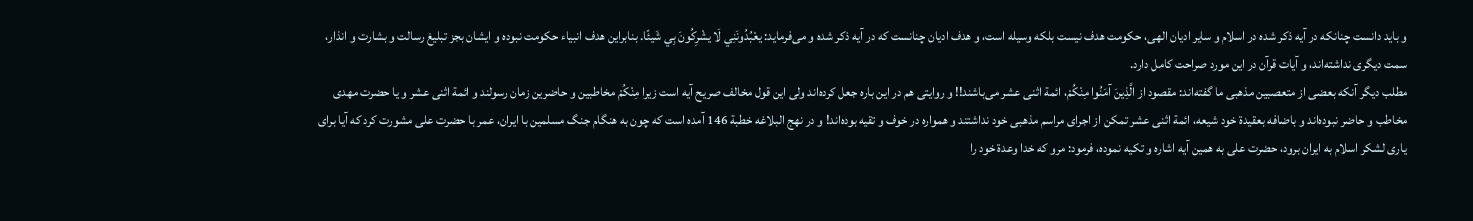و باید دانست چنانکه در آیه ذکر شده در اسلام و سایر ادیان الهی، حکومت هدف نیست بلکه وسیله است، و هدف ادیان چنانست که در آیه ذکر شده و می‌فرماید: يعْبُدُونَنِي لَا يشْرِكُونَ بِي شَيئًا. بنابراین هدف انبیاء حکومت نبوده و ایشان بجز تبلیغ رسالت و بشارت و انذار، سمت دیگری نداشته‌اند، و آیات قرآن در این مورد صراحت کامل دارد.
مطلب دیگر آنکه بعضی از متعصبین مذهبی ما گفته‌اند: مقصود از الَّذِينَ آمَنُوا مِنْكُمْ، ائمة اثنی عشر می‌باشند!! و روایتی هم در این باره جعل کرده‌اند ولی این قول مخالف صریح آیه است زیرا مِنْكُمْ مخاطبین و حاضرین زمان رسولند و ائمة اثنی عشر و یا حضرت مهدی مخاطب و حاضر نبوده‌اند و باضافه بعقیدة خود شیعه، ائمة اثنی عشر تمکن از اجرای مراسم مذهبی خود نداشتند و همواره در خوف و تقیه بوده‌اند! و در نهج البلاغه خطبة 146 آمده است که چون به هنگام جنگ مسلمین با ایران، عمر با حضرت علی مشورت کرد که آیا برای یاری لشکر اسلام به ایران برود، حضرت علی به همین آیه اشاره و تکیه نموده، فرمود: مرو که خدا وعدة خود را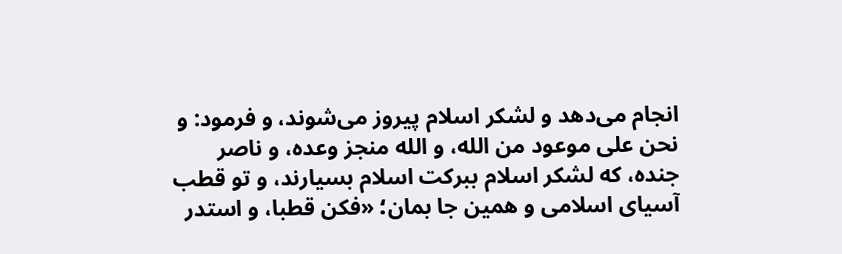انجام می‌دهد و لشکر اسلام پیروز می‌شوند، و فرمود: و نحن علی موعود من الله، و الله منجز وعده، و ناصر جنده، که لشکر اسلام ببرکت اسلام بسیارند، و تو قطب آسیای اسلامی و همین جا بمان؛ «فکن قطبا، و استدر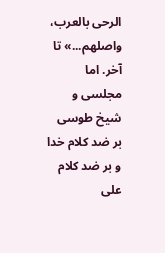الرحی بالعرب، واصلهم...» تا آخر. اما مجلسی و شیخ طوسی بر ضد کلام خدا و بر ضد کلام علی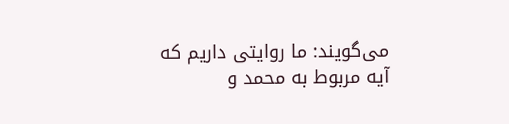می‌گویند: ما روایتی داریم که آیه مربوط به محمد و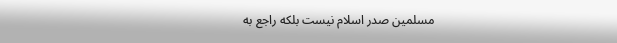مسلمین صدر اسلام نیست بلکه راجع به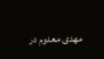مهدی معدوم در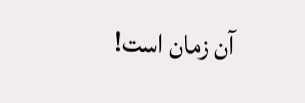آن زمان است!